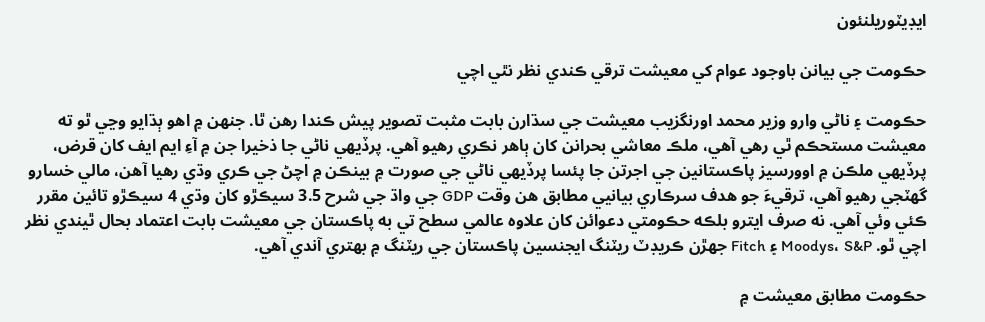ايڊيٽوريلنئون

حڪومت جي بيانن باوجود عوام کي معيشت ترقي ڪندي نظر نٿي اچي

حڪومت ۽ ناڻي وارو وزير محمد اورنگزيب معيشت جي سڌارن بابت مثبت تصوير پيش ڪندا رهن ٿا. جنهن ۾ اهو ٻڌايو وڃي ٿو ته معيشت مستحڪم ٿي رهي آهي، ملڪ معاشي بحرانن کان ٻاهر نڪري رهيو آهي. پرڏيهي ناڻي جا ذخيرا جن ۾ آءِ ايم ايف کان قرض، پرڏيهي ملڪن ۾ اوورسيز پاڪستانين جي اجرتن جا پئسا پرڏيهي ناڻي جي صورت ۾ بينڪن ۾ اچڻ جي ڪري وڌي رهيا آهن، مالي خسارو گهٽجي رهيو آهي، ترقيءَ جو هدف سرڪاري بيانيي مطابق هن وقت GDP جي واڌ جي شرح 3.5 سيڪڙو کان وڌي 4 سيڪڙو تائين مقرر ڪئي وئي آهي. نه صرف ايترو بلڪه حڪومتي دعوائن کان علاوه عالمي سطح تي به پاڪستان جي معيشت بابت اعتماد بحال ٿيندي نظر اچي ٿو. Moodys، S&P ۽ Fitch جهڙن ڪريڊٽ ريٽنگ ايجنسين پاڪستان جي ريٽنگ ۾ بهتري آندي آهي.

حڪومت مطابق معيشت ۾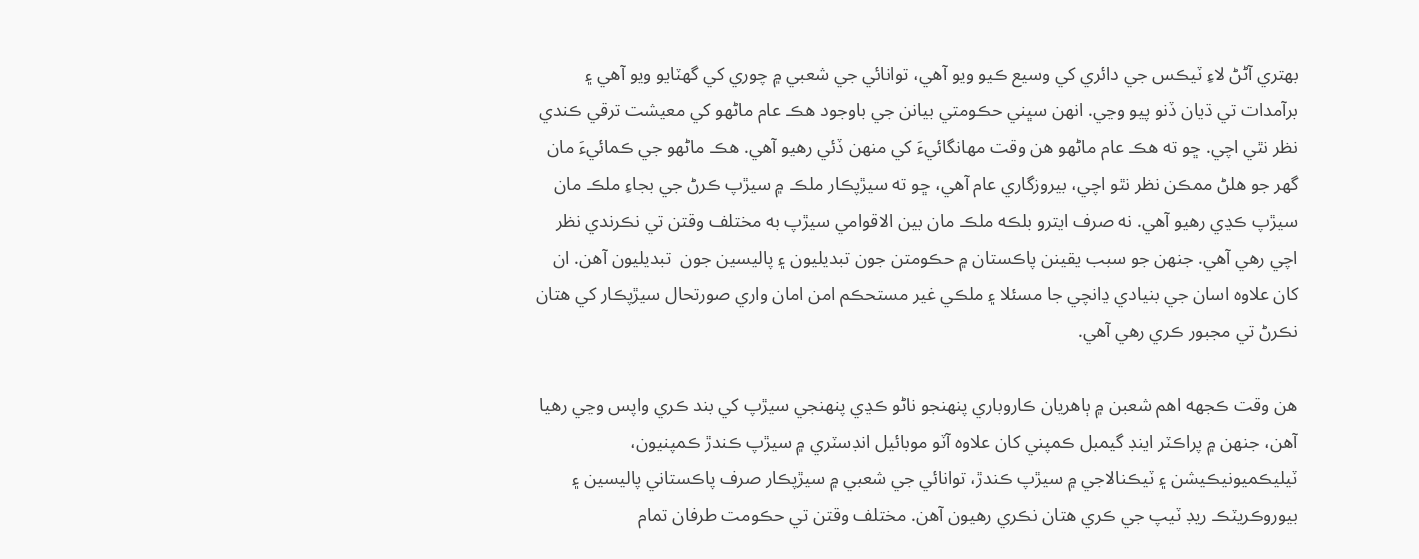بهتري آڻڻ لاءِ ٽيڪس جي دائري کي وسيع ڪيو ويو آهي، توانائي جي شعبي ۾ چوري کي گهٽايو ويو آهي ۽ برآمدات تي ڌيان ڏنو پيو وڃي. انهن سڀني حڪومتي بيانن جي باوجود هڪ عام ماڻهو کي معيشت ترقي ڪندي نظر نٿي اچي. ڇو ته هڪ عام ماڻهو هن وقت مهانگائيءَ کي منهن ڏئي رهيو آهي. هڪ ماڻهو جي ڪمائيءَ مان گهر جو هلڻ ممڪن نظر نٿو اچي، بيروزگاري عام آهي، ڇو ته سيڙپڪار ملڪ ۾ سيڙپ ڪرڻ جي بجاءِ ملڪ مان سيڙپ ڪڍي رهيو آهي. نه صرف ايترو بلڪه ملڪ مان بين الاقوامي سيڙپ به مختلف وقتن تي نڪرندي نظر اچي رهي آهي. جنهن جو سبب يقينن پاڪستان ۾ حڪومتن جون تبديليون ۽ پاليسين جون  تبديليون آهن. ان کان علاوه اسان جي بنيادي ڍانچي جا مسئلا ۽ ملڪي غير مستحڪم امن امان واري صورتحال سيڙپڪار کي هتان نڪرڻ تي مجبور ڪري رهي آهي.

هن وقت ڪجهه اهم شعبن ۾ ٻاهريان ڪاروباري پنهنجو ناڻو ڪڍي پنهنجي سيڙپ کي بند ڪري واپس وڃي رهيا آهن، جنهن ۾ پراڪٽر اينڊ گيمبل ڪمپني کان علاوه آٽو موبائيل انڊسٽري ۾ سيڙپ ڪندڙ ڪمپنيون، ٽيليڪميونيڪيشن ۽ ٽيڪنالاجي ۾ سيڙپ ڪندڙ، توانائي جي شعبي ۾ سيڙپڪار صرف پاڪستاني پاليسين ۽ بيوروڪريٽڪ ريڊ ٽيپ جي ڪري هتان نڪري رهيون آهن. مختلف وقتن تي حڪومت طرفان تمام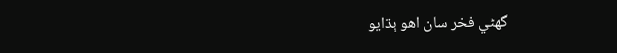گهڻي فخر سان اهو ٻڌايو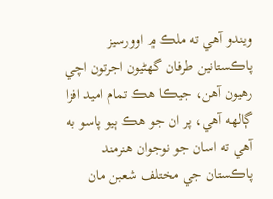ويندو آهي ته ملڪ ۾ اوورسيز پاڪستانين طرفان گهڻيون اجرتون اچي رهيون آهن، جيڪا هڪ تمام اميد افزا ڳالهه آهي، پر ان جو هڪ ٻيو پاسو به آهي ته اسان جو نوجوان هنرمند پاڪستان جي مختلف شعبن مان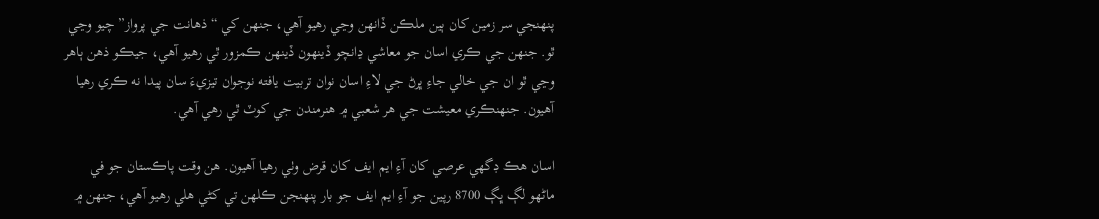پنهنجي سر زمين کان ٻين ملڪن ڏانهن وڃي رهيو آهي، جنهن کي “ذهانت جي پرواز” چيو وڃي ٿو. جنهن جي ڪري اسان جو معاشي ڍانچو ڏينهون ڏينهن ڪمزور ٿي رهيو آهي، جيڪو ذهن ٻاهر وڃي ٿو ان جي خالي جاءِ ڀرڻ جي لاءِ اسان نوان تربيت يافته نوجوان تيزيءَ سان پيدا نه ڪري رهيا آهيون. جنهنڪري معيشت جي هر شعبي ۾ هنرمندن جي کوٽ ٿي رهي آهي.

اسان هڪ ڊگهي عرصي کان آءِ ايم ايف کان قرض وٺي رهيا آهيون. هن وقت پاڪستان جو في ماڻهو لڳ ڀڳ 8700 رپين جو آءِ ايم ايف جو بار پنهنجن ڪلهن تي کڻي هلي رهيو آهي، جنهن ۾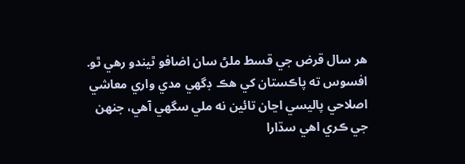هر سال قرض جي قسط ملڻ سان اضافو ٿيندو رهي ٿو. افسوس ته پاڪستان کي هڪ ڊگهي مدي واري معاشي اصلاحي پاليسي اڃان تائين نه ملي سگهي آهي، جنهن جي ڪري اهي سڌارا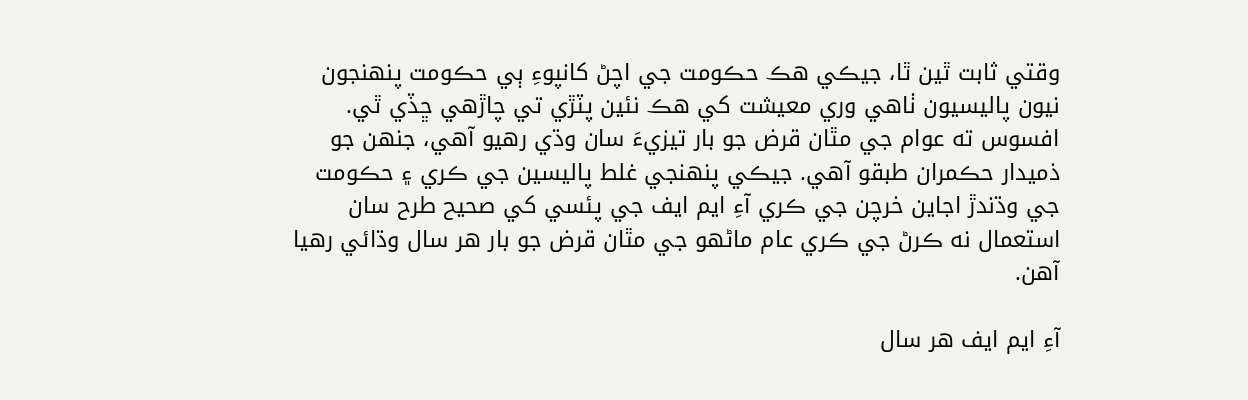وقتي ثابت ٿين ٿا، جيڪي هڪ حڪومت جي اچڻ کانپوءِ ٻي حڪومت پنهنجون نيون پاليسيون ٺاهي وري معيشت کي هڪ نئين پٽڙي تي چاڙهي ڇڏي ٿي. افسوس ته عوام جي مٿان قرض جو بار تيزيءَ سان وڌي رهيو آهي، جنهن جو ذميدار حڪمران طبقو آهي. جيڪي پنهنجي غلط پاليسين جي ڪري ۽ حڪومت جي وڌندڙ اجاين خرچن جي ڪري آءِ ايم ايف جي پئسي کي صحيح طرح سان استعمال نه ڪرڻ جي ڪري عام ماڻهو جي مٿان قرض جو بار هر سال وڌائي رهيا آهن.

آءِ ايم ايف هر سال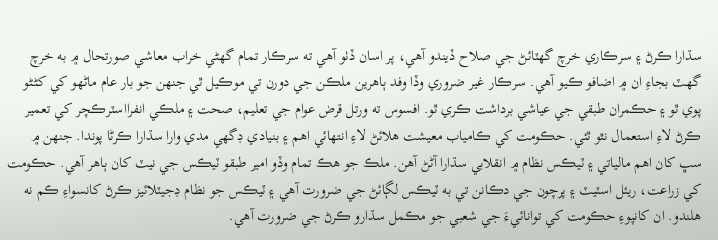سڌارا ڪرڻ ۽ سرڪاري خرچ گهٽائڻ جي صلاح ڏيندو آهي، پر اسان ڏٺو آهي ته سرڪار تمام گهڻي خراب معاشي صورتحال ۾ به خرچ گهٽ بجاءِ ان ۾ اضافو ڪيو آهي. سرڪار غير ضروري وڏا وفد ٻاهرين ملڪن جي دورن تي موڪيل ٿي جنهن جو بار عام ماڻهو کي کڻڻو پوي ٿو ۽ حڪمران طبقي جي عياشي برداشت ڪري ٿو. افسوس ته ورتل قرض عوام جي تعليم، صحت ۽ ملڪي انفرااسٽرڪچر کي تعمير ڪرڻ لاءِ استعمال نٿو ٿئي. حڪومت کي ڪامياب معيشت هلائڻ لاءِ انتهائي اهم ۽ بنيادي ڊگهي مدي وارا سڌارا ڪرڻا پوندا. جنهن ۾ سڀ کان اهم مالياتي ۽ ٽيڪس نظام ۾ انقلابي سڌارا آڻڻ آهن. ملڪ جو هڪ تمام وڏو امير طبقو ٽيڪس جي نيٽ کان ٻاهر آهي. حڪومت کي زراعت، ريئل اسٽيٽ ۽ پرچون جي دڪانن تي به ٽيڪس لڳائڻ جي ضرورت آهي ۽ ٽيڪس جو نظام ڊجيٽلائيز ڪرڻ کانسواءِ ڪم نه هلندو. ان کانپوءِ حڪومت کي توانائيءَ جي شعبي جو مڪمل سڌارو ڪرڻ جي ضرورت آهي.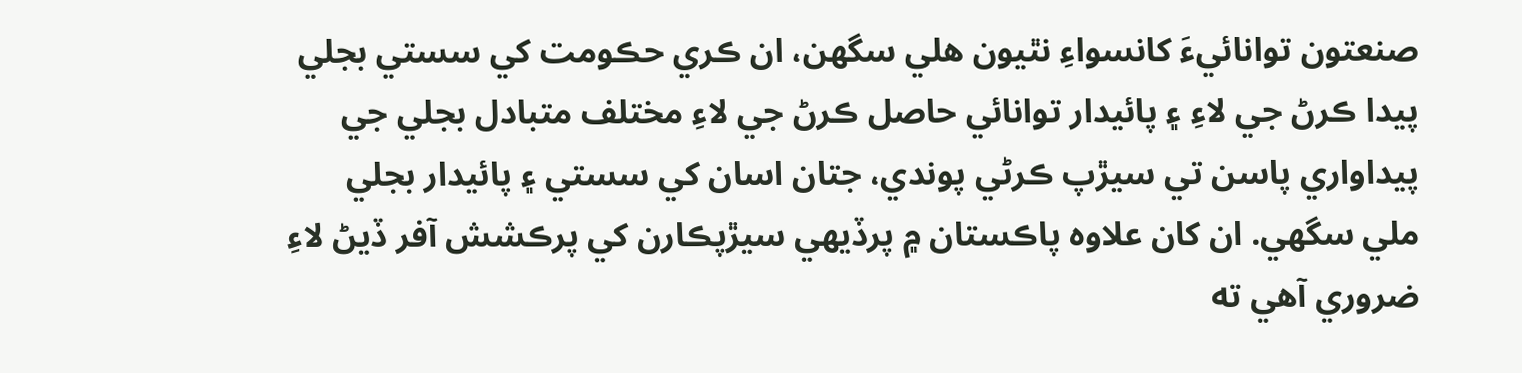صنعتون توانائيءَ کانسواءِ نٿيون هلي سگهن، ان ڪري حڪومت کي سستي بجلي پيدا ڪرڻ جي لاءِ ۽ پائيدار توانائي حاصل ڪرڻ جي لاءِ مختلف متبادل بجلي جي پيداواري پاسن تي سيڙپ ڪرڻي پوندي، جتان اسان کي سستي ۽ پائيدار بجلي ملي سگهي. ان کان علاوه پاڪستان ۾ پرڏيهي سيڙپڪارن کي پرڪشش آفر ڏيڻ لاءِ ضروري آهي ته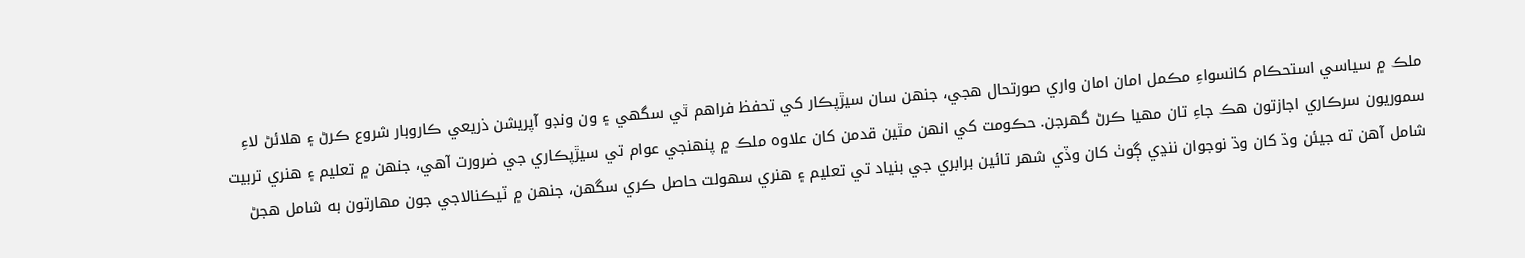ملڪ ۾ سياسي استحڪام کانسواءِ مڪمل امان امان واري صورتحال هجي، جنهن سان سيڙپڪار کي تحفظ فراهم ٿي سگهي ۽ ون ونڊو آپريشن ذريعي ڪاروبار شروع ڪرڻ ۽ هلائڻ لاءِ سموريون سرڪاري اجازتون هڪ جاءِ تان مهيا ڪرڻ گهرجن. حڪومت کي انهن مٿين قدمن کان علاوه ملڪ ۾ پنهنجي عوام تي سيڙپڪاري جي ضرورت آهي، جنهن ۾ تعليم ۽ هنري تربيت شامل آهن ته جيئن وڌ کان وڌ نوجوان ننڍي ڳوٺ کان وڏي شهر تائين برابري جي بنياد تي تعليم ۽ هنري سهولت حاصل ڪري سگهن، جنهن ۾ ٽيڪنالاجي جون مهارتون به شامل هجڻ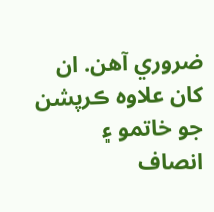ضروري آهن. ان کان علاوه ڪرپشن جو خاتمو ۽ انصاف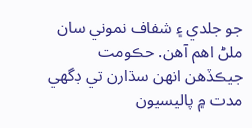جو جلدي ۽ شفاف نموني سان ملڻ اهم آهن. حڪومت جيڪڏهن انهن سڌارن تي ڊگهي مدت ۾ پاليسيون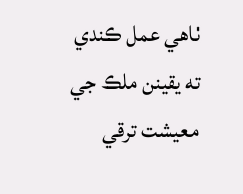ٺاهي عمل ڪندي ته يقينن ملڪ جي معيشت ترقي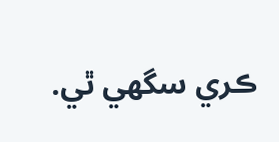ڪري سگهي ٿي.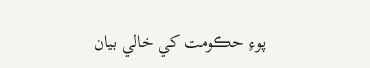پوءِ حڪومت کي خالي بيان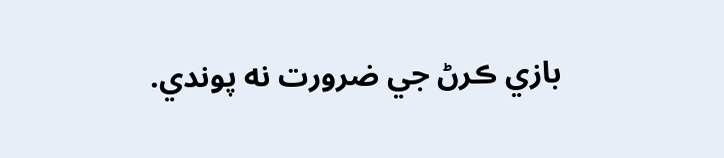بازي ڪرڻ جي ضرورت نه پوندي.